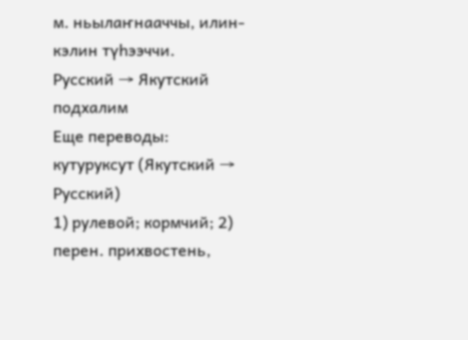м. ньылаҥнааччы, илин-кэлин түһээччи.
Русский → Якутский
подхалим
Еще переводы:
кутуруксут (Якутский → Русский)
1) рулевой; кормчий; 2) перен. прихвостень,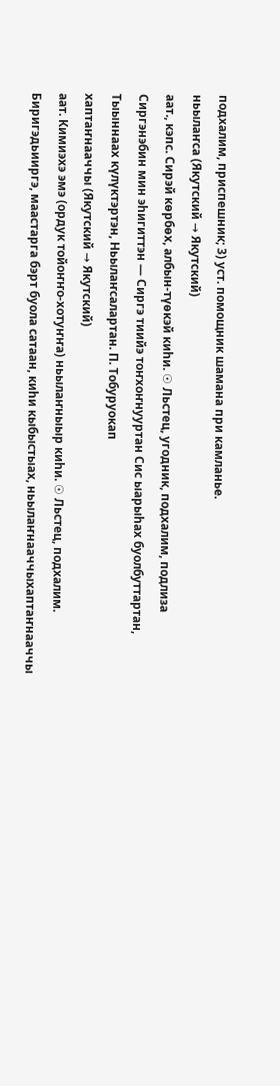подхалим, приспешник; 3) уст. помощник шамана при камланье.
ньылаҥса (Якутский → Якутский)
аат., кэпс. Сирэй көрбөх, албын-түөкэй киһи. ☉ Льстец, угодник, подхалим, подлиза
Сиргэнэбин мин эһигиттэн — Сиргэ тиийэ тоҥхоҥнууртан Сис ыарыһах буолбуттартан, Тыыннаах күлүктэртэн, Ньылаҥсалартан. П. Тобуруокап
хаптаҥнааччы (Якутский → Якутский)
аат. Кимиэхэ эмэ (ордук тойоҥҥо-хотуҥҥа) ньылаҥныыр киһи. ☉ Льстец, подхалим. Биригэдьииргэ, маастарга бэрт буола сатаан, киһи кыбыстыах, ньылаҥнааччыхаптаҥнааччы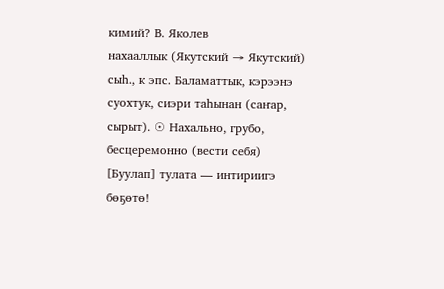кимий? В. Яколев
нахааллык (Якутский → Якутский)
сыһ., к эпс. Баламаттык, кэрээнэ суохтук, сиэри таһынан (саҥар, сырыт). ☉ Нахально, грубо, бесцеремонно (вести себя)
[Буулап] тулата — интириигэ бөҕөтө!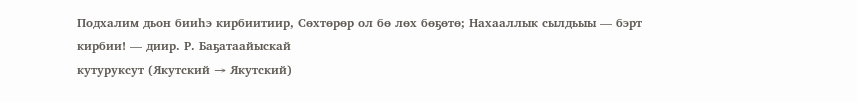Подхалим дьон бииһэ кирбиитиир, Сөхтөрөр ол бө лөх бөҕөтө; Нахааллык сылдьыы — бэрт кирбии! — диир. Р. Баҕатаайыскай
кутуруксут (Якутский → Якутский)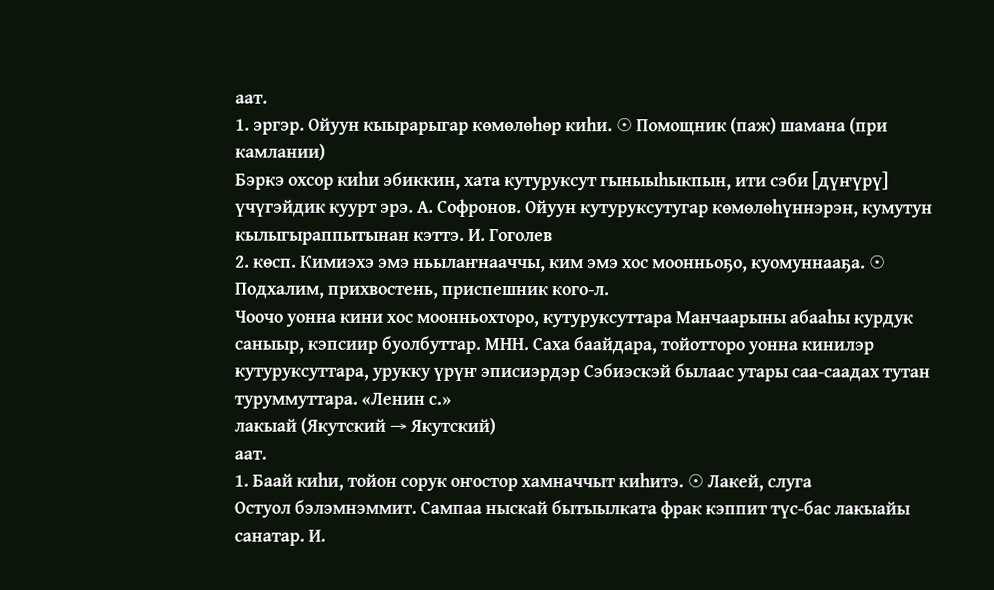аат.
1. эргэр. Ойуун кыырарыгар көмөлөһөр киһи. ☉ Помощник (паж) шамана (при камлании)
Бэркэ охсор киһи эбиккин, хата кутуруксут гыныыһыкпын, ити сэби [дүҥүрү] үчүгэйдик куурт эрэ. А. Софронов. Ойуун кутуруксутугар көмөлөһүннэрэн, кумутун кылыгыраппытынан кэттэ. И. Гоголев
2. көсп. Кимиэхэ эмэ ньылаҥнааччы, ким эмэ хос моонньоҕо, куомуннааҕа. ☉ Подхалим, прихвостень, приспешник кого-л.
Чоочо уонна кини хос моонньохторо, кутуруксуттара Манчаарыны абааһы курдук саныыр, кэпсиир буолбуттар. МНН. Саха баайдара, тойотторо уонна кинилэр кутуруксуттара, урукку үрүҥ эписиэрдэр Сэбиэскэй былаас утары саа-саадах тутан туруммуттара. «Ленин с.»
лакыай (Якутский → Якутский)
аат.
1. Баай киһи, тойон сорук оҥостор хамначчыт киһитэ. ☉ Лакей, слуга
Остуол бэлэмнэммит. Сампаа ныскай бытыылката фрак кэппит түс-бас лакыайы санатар. И.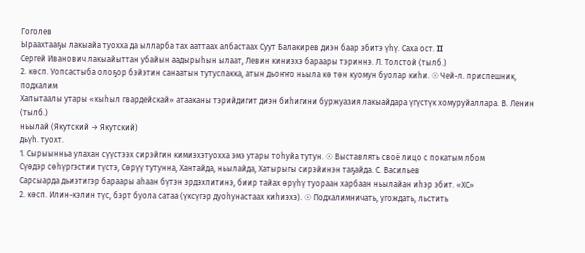Гоголев
Ыраахтааҕы лакыайа туохха да ылларба тах ааттаах албастаах Суут Балакирев диэн баар эбитэ үһү. Саха ост. II
Сергей Иванович лакыайыттан убайын аадырыһын ылаат, Левин киниэхэ бараары тэриннэ. Л. Толстой (тылб.)
2. көсп. Уопсастыба олоҕор бэйэтин санаатын тутуспакка, атын дьоҥҥо ньыла кө төн куомун буолар киһи. ☉ Чей-л. приспешник, подхалим
Хапытаалы утары «кыһыл гвардейскай» атааканы тэрийдигит диэн биһигини буржуазия лакыайдара үгүстүк хомуруйаллара. В. Ленин (тылб.)
ньылай (Якутский → Якутский)
дьүһ. туохт.
1. Сырыынньа улахан сүүстээх сирэйгин кимиэхэтуохха эмэ утары тоһуйа тутун. ☉ Выставлять своё лицо с покатым лбом
Сүөдэр сөһүргэстии түстэ, Сөрүү тутунна, Хантайда, ньылайда, Хатырыгы сирэйинэн таҕайда. С. Васильев
Сарсыарда дьиэтигэр бараары аһаан бүтэн эрдэхпитинэ, биир тайах өрүһү туораан харбаан ньылайан иһэр эбит. «ХС»
2. көсп. Илин-кэлин түс, бэрт буола сатаа (үксүгэр дуоһунастаах киһиэхэ). ☉ Подхалимничать, угождать, льстить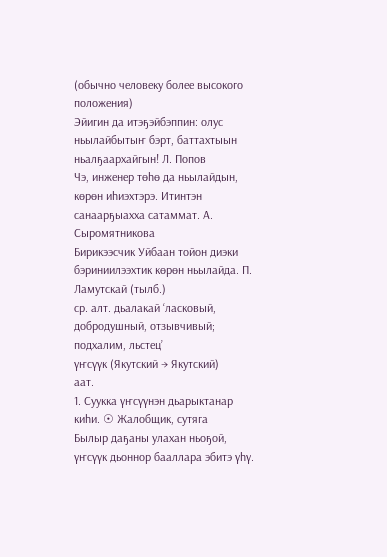(обычно человеку более высокого положения)
Эйигин да итэҕэйбэппин: олус ньылайбытыҥ бэрт, баттахтыын ньалҕаархайгын! Л. Попов
Чэ, инженер төһө да ньылайдын, көрөн иһиэхтэрэ. Итинтэн санаарҕыахха сатаммат. А. Сыромятникова
Бирикээсчик Уйбаан тойон диэки бэриниилээхтик көрөн ньылайда. П. Ламутскай (тылб.)
ср. алт. дьалакай ‘ласковый, добродушный, отзывчивый; подхалим, льстец’
үҥсүүк (Якутский → Якутский)
аат.
1. Суукка үҥсүүнэн дьарыктанар киһи. ☉ Жалобщик, сутяга
Былыр даҕаны улахан ньоҕой, үҥсүүк дьоннор бааллара эбитэ үһү.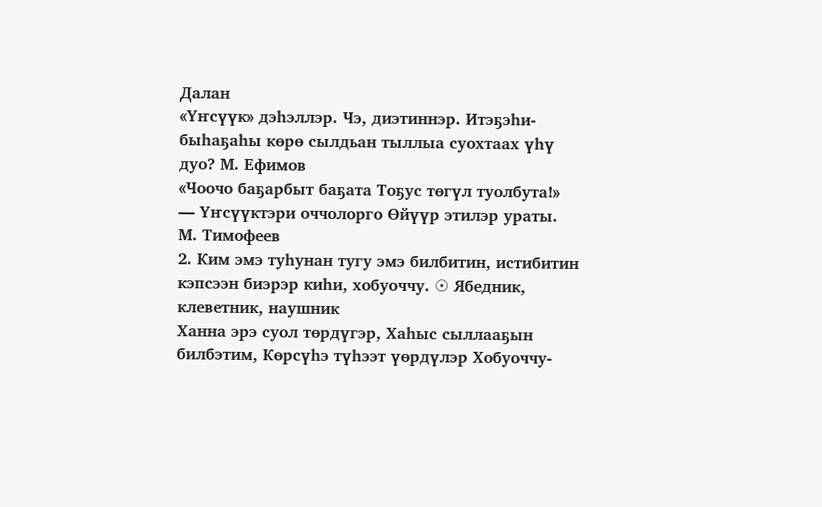Далан
«Үҥсүүк» дэһэллэр. Чэ, диэтиннэр. Итэҕэһи-быһаҕаһы көрө сылдьан тыллыа суохтаах үһү дуо? М. Ефимов
«Чоочо баҕарбыт баҕата Тоҕус төгүл туолбута!» — Үҥсүүктэри оччолорго Өйүүр этилэр ураты. М. Тимофеев
2. Ким эмэ туһунан тугу эмэ билбитин, истибитин кэпсээн биэрэр киһи, хобуоччу. ☉ Ябедник, клеветник, наушник
Ханна эрэ суол төрдүгэр, Хаһыс сыллааҕын билбэтим, Көрсүһэ түһээт үөрдүлэр Хобуоччу-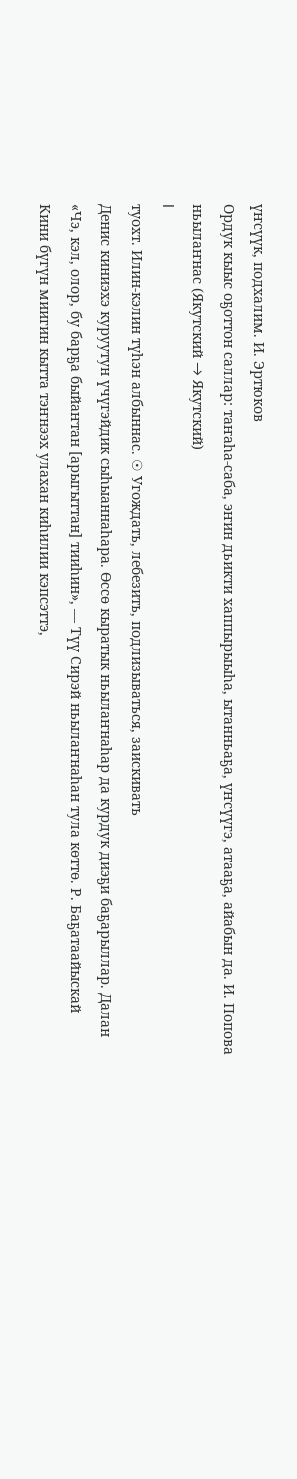үҥсүүк, подхалим. И. Эртюков
Ордук кыыс оҕоттон саллар: таҥаһа-саба, эҥин дьикти хаппырыыһа, ытанньаҕа, үҥсүүгэ, атааҕа, айабын да. И. Попова
ньылаҥнас (Якутский → Якутский)
I
туохт. Илин-кэлин түһэн албыннас. ☉ Угождать, лебезить, подлизываться, заискивать
Денис киниэхэ куруутун үчүгэйдик сыһыаннаһара. Өссө кыратык ньылаҥнаһар да курдук диэҕи баҕарыллар. Далан
«Чэ, кэл, олор, бу барҕа быйаҥтан [арыгыттан] тииһин», — Түү Сирэй ньылаҥнаһан тула көттө. Р. Баҕатаайыскай
Кини бүгүн миигин кытта тэҥнээх улахан киһилии кэпсэттэ,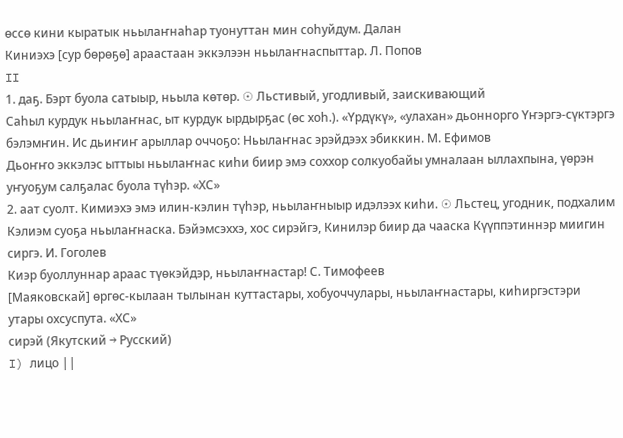өссө кини кыратык ньылаҥнаһар туонуттан мин соһуйдум. Далан
Киниэхэ [сур бөрөҕө] араастаан эккэлээн ньылаҥнаспыттар. Л. Попов
II
1. даҕ. Бэрт буола сатыыр, ньыла көтөр. ☉ Льстивый, угодливый, заискивающий
Саһыл курдук ньылаҥнас, ыт курдук ырдырҕас (өс хоһ.). «Үрдүкү», «улахан» дьоннорго Үҥэргэ-сүктэргэ бэлэмҥин. Ис дьиҥиҥ арыллар оччоҕо: Ньылаҥнас эрэйдээх эбиккин. М. Ефимов
Дьоҥҥо эккэлэс ыттыы ньылаҥнас киһи биир эмэ соххор солкуобайы умналаан ыллахпына, үөрэн уҥуоҕум салҕалас буола түһэр. «ХС»
2. аат суолт. Кимиэхэ эмэ илин-кэлин түһэр, ньылаҥныыр идэлээх киһи. ☉ Льстец, угодник, подхалим
Кэлиэм суоҕа ньылаҥнаска. Бэйэмсэххэ, хос сирэйгэ, Кинилэр биир да чааска Күүппэтиннэр миигин сиргэ. И. Гоголев
Киэр буоллуннар араас түөкэйдэр, ньылаҥнастар! С. Тимофеев
[Маяковскай] өргөс-кылаан тылынан куттастары, хобуоччулары, ньылаҥнастары, киһиргэстэри утары охсуспута. «ХС»
сирэй (Якутский → Русский)
I) лицо ||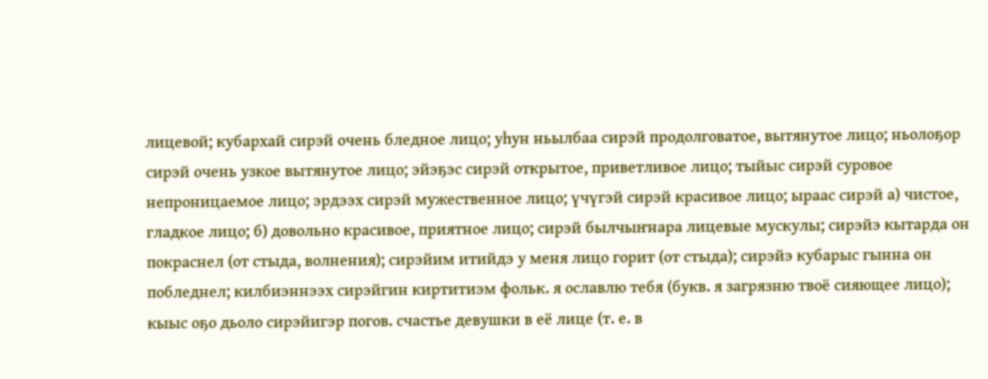лицевой; кубархай сирэй очень бледное лицо; уһун ньылбаа сирэй продолговатое, вытянутое лицо; ньолоҕор сирэй очень узкое вытянутое лицо; эйэҕэс сирэй открытое, приветливое лицо; тыйыс сирэй суровое непроницаемое лицо; эрдээх сирэй мужественное лицо; үчүгэй сирэй красивое лицо; ыраас сирэй а) чистое, гладкое лицо; б) довольно красивое, приятное лицо; сирэй былчыҥнара лицевые мускулы; сирэйэ кытарда он покраснел (от стыда, волнения); сирэйим итийдэ у меня лицо горит (от стыда); сирэйэ кубарыс гынна он побледнел; килбиэннээх сирэйгин киртитиэм фольк. я ославлю тебя (букв. я загрязню твоё сияющее лицо); кыыс оҕо дьоло сирэйигэр погов. счастье девушки в её лице (т. е. в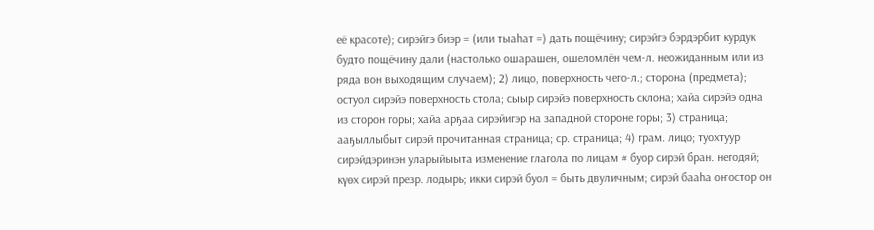её красоте); сирэйгэ биэр = (или тыаһат =) дать пощёчину; сирэйгэ бэрдэрбит курдук будто пощёчину дали (настолько ошарашен, ошеломлён чем-л. неожиданным или из ряда вон выходящим случаем); 2) лицо, поверхность чего-л.; сторона (предмета); остуол сирэйэ поверхность стола; сыыр сирэйэ поверхность склона; хайа сирэйэ одна из сторон горы; хайа арҕаа сирэйигэр на западной стороне горы; 3) страница; ааҕыллыбыт сирэй прочитанная страница; ср. страница; 4) грам. лицо; туохтуур сирэйдэринэн уларыйыыта изменение глагола по лицам # буор сирэй бран. негодяй; күөх сирэй презр. лодырь; икки сирэй буол = быть двуличным; сирэй бааһа оҥостор он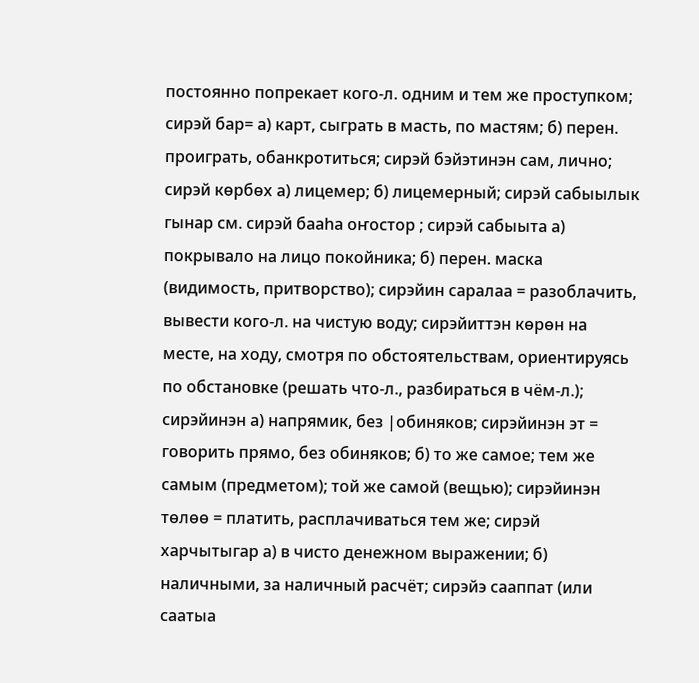постоянно попрекает кого-л. одним и тем же проступком; сирэй бар= а) карт, сыграть в масть, по мастям; б) перен. проиграть, обанкротиться; сирэй бэйэтинэн сам, лично; сирэй көрбөх а) лицемер; б) лицемерный; сирэй сабыылык гынар см. сирэй бааһа оҥостор ; сирэй сабыыта а) покрывало на лицо покойника; б) перен. маска (видимость, притворство); сирэйин саралаа = разоблачить, вывести кого-л. на чистую воду; сирэйиттэн көрөн на месте, на ходу, смотря по обстоятельствам, ориентируясь по обстановке (решать что-л., разбираться в чём-л.); сирэйинэн а) напрямик, без |обиняков; сирэйинэн эт = говорить прямо, без обиняков; б) то же самое; тем же самым (предметом); той же самой (вещью); сирэйинэн төлөө = платить, расплачиваться тем же; сирэй харчытыгар а) в чисто денежном выражении; б) наличными, за наличный расчёт; сирэйэ сааппат (или саатыа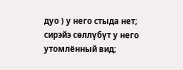дуо ) у него стыда нет; сирэйэ сөллүбүт у него утомлённый вид;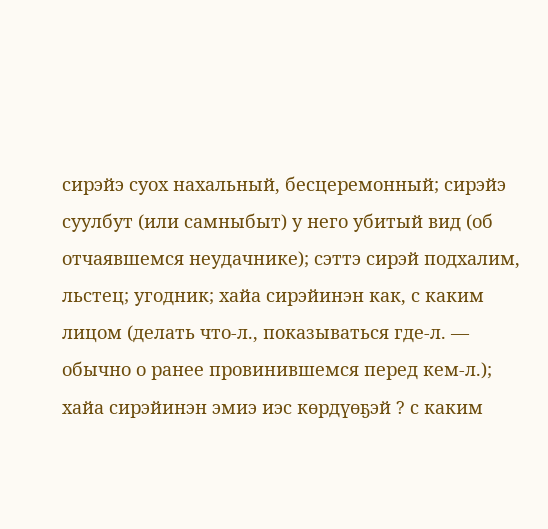сирэйэ суох нахальный, бесцеремонный; сирэйэ суулбут (или самныбыт) у него убитый вид (об отчаявшемся неудачнике); сэттэ сирэй подхалим, льстец; угодник; хайа сирэйинэн как, с каким лицом (делать что-л., показываться где-л. — обычно о ранее провинившемся перед кем-л.); хайа сирэйинэн эмиэ иэс көрдүөҕэй ? с каким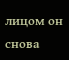лицом он снова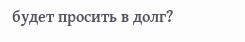будет просить в долг?